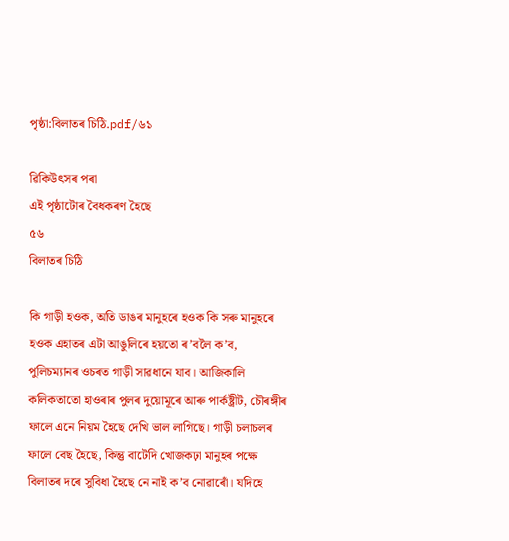পৃষ্ঠা:বিলাতৰ চিঠি.pdf/৬১

ৱিকিউৎসৰ পৰা
এই পৃষ্ঠাটোৰ বৈধকৰণ হৈছে
৫৬
বিলাতৰ চিঠি

কি গাড়ী হওক, অতি ডাঙৰ মানুহৰে হওক কি সৰু মানুহৰে হওক এহাতৰ এটা আঙুলিৰে হয়তো ৰ’বলৈ ক’ব, পুলিচম্যানৰ ওচৰত গাড়ী সাৱধানে যাব। আজিকালি কলিকতাতো হাওৰাৰ পুলৰ দুয়োমূৰে আৰু পাৰ্কষ্ট্ৰীট, চৌৰঙ্গীৰ ফালে এনে নিয়ম হৈছে দেখি ভাল লাগিছে। গাড়ী চলাচলৰ ফালে বেছ হৈছে, কিন্তু বাটেদি খোজকঢ়া মানুহৰ পক্ষে বিলাতৰ দৰে সুবিধা হৈছে নে নাই ক’ব নোৱাৰোঁ। যদিহে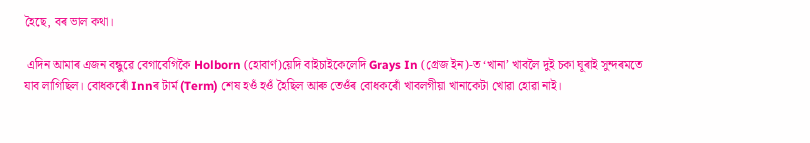হৈছে, বৰ ভাল কথা।

 এদিন আমাৰ এজন বন্ধুৱে বেগাবেগিকৈ Holborn (হোবাৰ্ণ)য়েদি বাইচাইকেলেদি Grays In (গ্ৰেজ ইন)-ত ‘খানা’ খাবলৈ দুই চকা ঘূৰাই সুন্দৰমতে যাব লাগিছিল। বোধকৰোঁ Innৰ টাৰ্ম (Term) শেষ হওঁ হওঁ হৈছিল আৰু তেওঁৰ বোধকৰোঁ খাবলগীয়া খানাকেটা খোৱা হোৱা নাই।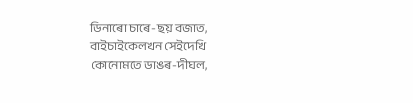ডিনাৰো চাৰে-ছয় বজাত, বাইচাইকেলখন সেইদেখি কোনোমতে ডাঙৰ-দীঘল,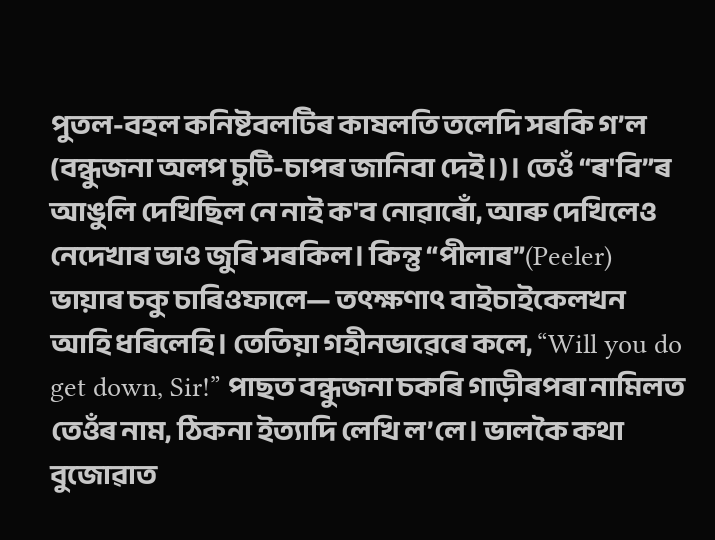পুতল-বহল কনিষ্টবলটিৰ কাষলতি তলেদি সৰকি গ’ল (বন্ধুজনা অলপ চুটি-চাপৰ জানিবা দেই।)। তেওঁ “ৰ'বি”ৰ আঙুলি দেখিছিল নে নাই ক'ব নোৱাৰোঁ, আৰু দেখিলেও নেদেখাৰ ভাও জুৰি সৰকিল। কিন্তু “পীলাৰ”(Peeler) ভায়াৰ চকু চাৰিওফালে— তৎক্ষণাৎ বাইচাইকেলখন আহি ধৰিলেহি। তেতিয়া গহীনভাৱেৰে কলে, “Will you do get down, Sir!” পাছত বন্ধুজনা চকৰি গাড়ীৰপৰা নামিলত তেওঁৰ নাম, ঠিকনা ইত্যাদি লেখি ল’লে। ভালকৈ কথা বুজোৱাত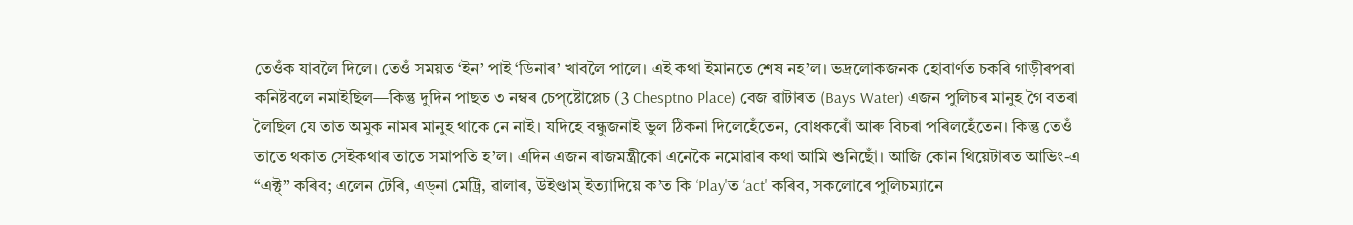তেওঁক যাবলৈ দিলে। তেওঁ সময়ত ‘ইন’ পাই ‘ডিনাৰ’ খাবলৈ পালে। এই কথা ইমানতে শেষ নহ’ল। ভদ্ৰলোকজনক হোবাৰ্ণত চকৰি গাড়ীৰপৰা কনিষ্টবলে নমাইছিল—কিন্তু দুদিন পাছত ৩ নম্বৰ চেপ্‌ষ্টোপ্লেচ (3 Chesptno Place) বেজ ৱাটাৰত (Bays Water) এজন পুলিচৰ মানুহ গৈ বতৰা লৈছিল যে তাত অমুক নামৰ মানুহ থাকে নে নাই। যদিহে বন্ধুজনাই ভুল ঠিকনা দিলেহেঁতেন, বোধকৰোঁ আৰু বিচৰা পৰিলহেঁতেন। কিন্তু তেওঁ তাতে থকাত সেইকথাৰ তাতে সমাপতি হ’ল। এদিন এজন ৰাজমন্ত্ৰীকো এনেকৈ নমোৱাৰ কথা আমি শুনিছোঁ। আজি কোন থিয়েটাৰত আভিং-এ “এক্ট্” কৰিব; এলেন টেৰি, এড্‌না মেট্ৰি, ৱালাৰ, উইণ্ডাম্‌ ইত্যাদিয়ে ক’ত কি ‘Play'ত ‘act' কৰিব, সকলোৰে পুলিচম্যানে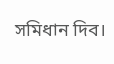সমিধান দিব।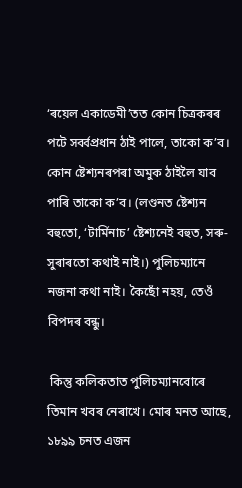‘ৰয়েল একাডেমী’তত কোন চিত্ৰকৰৰ পটে সৰ্ব্বপ্ৰধান ঠাই পালে, তাকো ক’ব। কোন ষ্টেশ্যনৰপৰা অমুক ঠাইলৈ যাব পাৰি তাকো ক’ব। (লণ্ডনত ষ্টেশ্যন বহুতো, ‘টাৰ্মিনাচ’ ষ্টেশ্যনেই বহুত, সৰু-সুৰাৰতো কথাই নাই।) পুলিচম্যানে নজনা কথা নাই। কৈছোঁ নহয়, তেওঁ বিপদৰ বন্ধু।

 কিন্তু কলিকতাত পুলিচম্যানবোৰে তিমান খবৰ নেৰাখে। মোৰ মনত আছে, ১৮৯৯ চনত এজন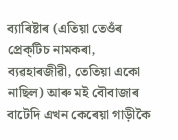ব্যাৰিষ্টাৰ (এতিয়া তেওঁৰ প্ৰেক্‌টিচ নামকৰা, ব্যৱহাৰজীৱী, তেতিয়া একো নাছিল) আৰু মই বৌবাজাৰ বাটেদি এখন কেৰেয়া গাড়ীকৈ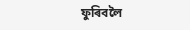ফুৰিবলৈ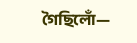গৈছিলোঁ—